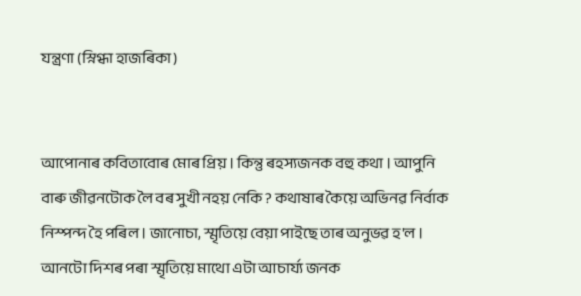যন্ত্ৰণা (স্নিগ্ধা হাজৰিকা)


আপোনাৰ কবিতাবোৰ মোৰ প্ৰিয় । কিন্তু ৰহস্যজনক বহু কথা । আপুনি বাৰু জীৱনটোক লৈ বৰ সুখী নহয় নেকি ? কথাষাৰ কৈয়ে অভিনৱ নিৰ্বাক নিস্পন্দ হৈ পৰিল । জানোচা, স্মৃতিয়ে বেয়া পাইছে তাৰ অনুভৱ হ'ল । আনটো দিশৰ পৰা স্মৃতিয়ে মাথো এটা আচাৰ্য্য জনক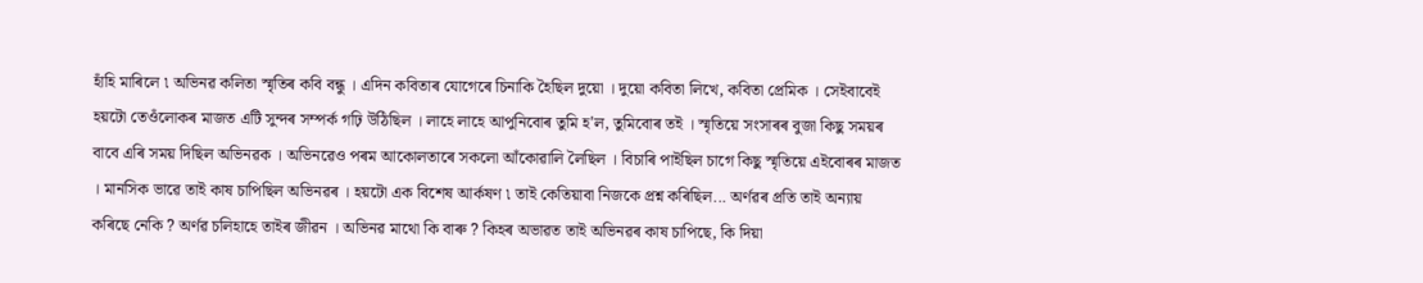হাঁহি মাৰিলে ৷ অভিনৱ কলিতা স্মৃতিৰ কবি বন্ধু । এদিন কবিতাৰ যোগেৰে চিনাকি হৈছিল দুয়ো । দুয়ো কবিতা লিখে, কবিতা প্ৰেমিক । সেইবাবেই হয়টো তেওঁলোকৰ মাজত এটি সুন্দৰ সম্পৰ্ক গঢ়ি উঠিছিল । লাহে লাহে আপুনিবোৰ তুমি হ'ল, তুমিবোৰ তই । স্মৃতিয়ে সংসাৰৰ বুজা কিছু সময়ৰ বাবে এৰি সময় দিছিল অভিনৱক । অভিনৱেও পৰম আকোলতাৰে সকলো আঁকোৱালি লৈছিল । বিচাৰি পাইছিল চাগে কিছু স্মৃতিয়ে এইবোৰৰ মাজত । মানসিক ভাৱে তাই কাষ চাপিছিল অভিনৱৰ । হয়টো এক বিশেষ আৰ্কষণ ৷ তাই কেতিয়াবা নিজকে প্ৰশ্ন কৰিছিল... অৰ্ণৱৰ প্ৰতি তাই অন্যায় কৰিছে নেকি ? অৰ্ণৱ চলিহাহে তাইৰ জীৱন । অভিনৱ মাথো কি বাৰু ? কিহৰ অভাৱত তাই অভিনৱৰ কাষ চাপিছে, কি দিয়া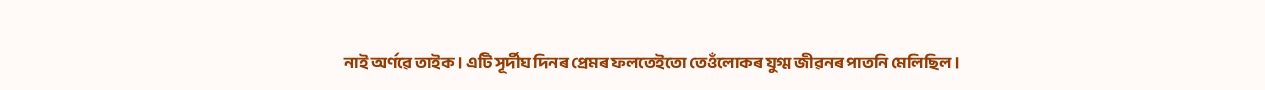নাই অৰ্ণৱে তাইক । এটি সূৰ্দীঘ দিনৰ প্ৰেমৰ ফলতেইতো তেওঁলোকৰ যুগ্ম জীৱনৰ পাতনি মেলিছিল ।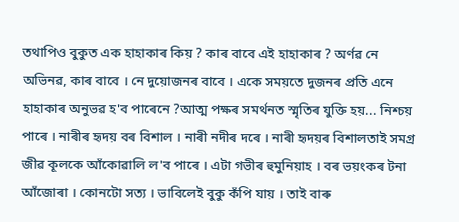তথাপিও বুকুত এক হাহাকাৰ কিয় ? কাৰ বাবে এই হাহাকাৰ ? অৰ্ণৱ নে অভিনৱ, কাৰ বাবে । নে দুয়োজনৰ বাবে । একে সময়তে দুজনৰ প্ৰতি এনে হাহাকাৰ অনুভৱ হ'ব পাৰেনে ?আত্ম পক্ষৰ সমৰ্থনত স্মৃতিৰ যুক্তি হয়... নিশ্চয় পাৰে । নাৰীৰ হৃদয় বৰ বিশাল । নাৰী নদীৰ দৰে । নাৰী হৃদয়ৰ বিশালতাই সমগ্ৰ জীৱ কূলকে আঁকোৱালি ল'ব পাৰে । এটা গভীৰ হুমুনিয়াহ । বৰ ভয়ংকৰ টনা আঁজোৰা । কোনটো সত্য । ভাবিলেই বুকু কঁপি যায় । তাই বাৰু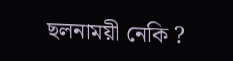ছলনাময়ী নেকি ?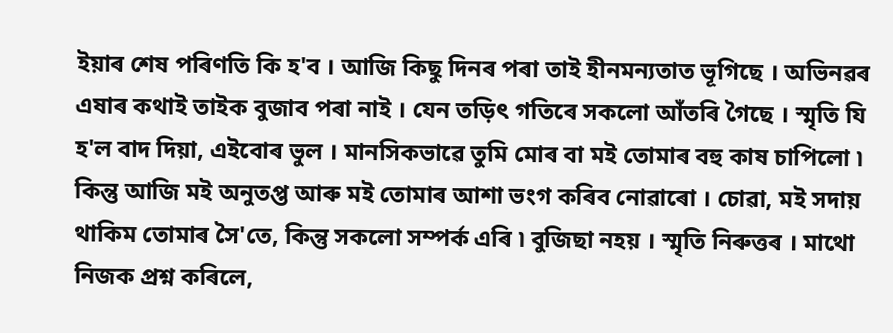ইয়াৰ শেষ পৰিণতি কি হ'ব । আজি কিছু দিনৰ পৰা তাই হীনমন্যতাত ভূগিছে । অভিনৱৰ এষাৰ কথাই তাইক বুজাব পৰা নাই । যেন তড়িৎ গতিৰে সকলো আঁতৰি গৈছে । স্মৃতি যি হ'ল বাদ দিয়া, এইবোৰ ভুল । মানসিকভাৱে তুমি মোৰ বা মই তোমাৰ বহু কাষ চাপিলো ৷ কিন্তু আজি মই অনুতপ্ত আৰু মই তোমাৰ আশা ভংগ কৰিব নোৱাৰো । চোৱা, মই সদায় থাকিম তোমাৰ সৈ'তে, কিন্তু সকলো সম্পৰ্ক এৰি ৷ বুজিছা নহয় । স্মৃতি নিৰুত্তৰ । মাথো নিজক প্ৰশ্ন কৰিলে,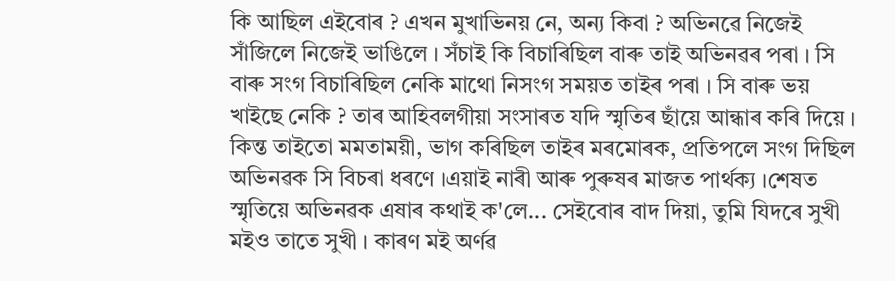কি আছিল এইবোৰ ? এখন মুখাভিনয় নে, অন্য কিবা ? অভিনৱে নিজেই সাঁজিলে নিজেই ভাঙিলে । সঁচাই কি বিচাৰিছিল বাৰু তাই অভিনৱৰ পৰা । সি বাৰু সংগ বিচাৰিছিল নেকি মাথো নিসংগ সময়ত তাইৰ পৰা । সি বাৰু ভয় খাইছে নেকি ? তাৰ আহিবলগীয়া সংসাৰত যদি স্মৃতিৰ ছাঁয়ে আন্ধাৰ কৰি দিয়ে । কিন্ত তাইতো মমতাময়ী, ভাগ কৰিছিল তাইৰ মৰমোৰক, প্ৰতিপলে সংগ দিছিল অভিনৱক সি বিচৰা ধৰণে ।এয়াই নাৰী আৰু পুৰুষৰ মাজত পাৰ্থক্য ।শেষত স্মৃতিয়ে অভিনৱক এষাৰ কথাই ক'লে... সেইবোৰ বাদ দিয়া, তুমি যিদৰে সুখী মইও তাতে সুখী । কাৰণ মই অৰ্ণৱ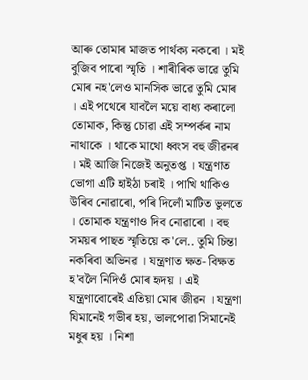আৰু তোমাৰ মাজত পাৰ্থক্য নকৰো । মই বুজিব পাৰো স্মৃতি । শাৰীৰিক ভাৱে তুমি মোৰ নহ'লেও মানসিক ভাৱে তুমি মোৰ । এই পথেৰে যাবলৈ ময়ে বাধ্য কৰালো তোমাক, কিন্তু চোৱা এই সম্পৰ্কৰ নাম নাথাকে । থাকে মাথো ধ্বংস বহু জীৱনৰ । মই আজি নিজেই অনুতপ্ত । যন্ত্ৰণাত ভোগা এটি হাইঠা চৰাই । পাখি থাকিও উৰিব নোৱাৰো, পৰি দিলোঁ মাটিত ভুলতে । তোমাক যন্ত্ৰণাও দিব নোৱাৰো । বহু সময়ৰ পাছত স্মৃতিয়ে ক'লে.. তুমি চিন্তা নকৰিবা অভিনৱ । যন্ত্ৰণাত ক্ষত- বিক্ষত হ'বলৈ নিদিওঁ মোৰ হৃদয় । এই যন্ত্ৰণাবোৰেই এতিয়া মোৰ জীৱন । যন্ত্ৰণা যিমানেই গভীৰ হয়, ভালপোৱা সিমানেই মধুৰ হয় । নিশা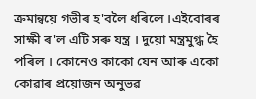ক্ৰমান্বয়ে গভীৰ হ'বলৈ ধৰিলে ।এইবোৰৰ সাক্ষী ৰ'ল এটি সৰু যন্ত্ৰ । দুয়ো মন্ত্ৰমুগ্ধ হৈ পৰিল । কোনেও কাকো যেন আৰু একো কোৱাৰ প্ৰয়োজন অনুভৱ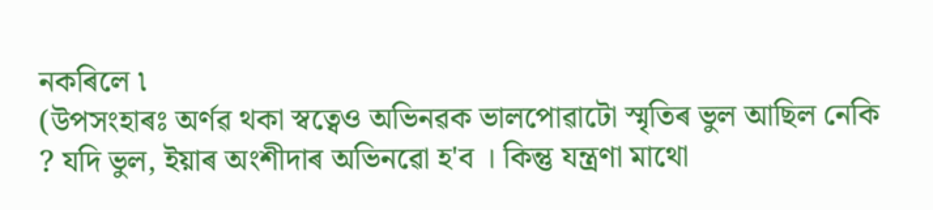নকৰিলে ৷
(উপসংহাৰঃ অৰ্ণৱ থকা স্বত্বেও অভিনৱক ভালপোৱাটো স্মৃতিৰ ভুল আছিল নেকি ? যদি ভুল, ইয়াৰ অংশীদাৰ অভিনৱো হ'ব । কিন্তু যন্ত্ৰণা মাথো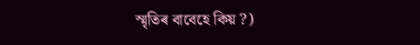স্মৃতিৰ বাবেহে কিয় ?)